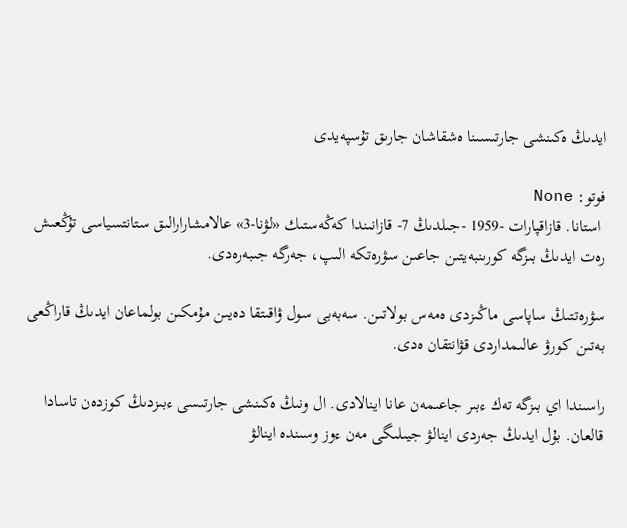ايدىڭ ەكىنشى جارتىسىنا ەشقاشان جارىق تۇسپەيدى

فوتو: None
 استانا. قازاقپارات -1959 -جىلدىڭ 7- قازانىندا كەڭەستىك «لۋنا-3» عالامشارارالىق ستانتسياسى تۇڭعىش رەت ايدىڭ بىزگە كورىنبەيتىن جاعىن سۋرەتكە الىپ، جەرگە جىبەرەدى.

سۋرەتتىڭ ساپاسى ماڭىزدى ەمەس بولاتىن. سەبەبى سول ۋاقىتقا دەيىن مۇمكىن بولماعان ايدىڭ قاراڭعى بەتىن كورۋ عالىمداردى قۋانتقان ەدى.

راسىندا اي بىزگە تەك ءبىر جاعىمەن عانا اينالادى. ال ونىڭ ەكىنشى جارتىسى ءبىزدىڭ كوزدەن تاسادا قالعان. بۇل ايدىڭ جەردى اينالۋ جيىلىگى مەن ءوز وسىندە اينالۋ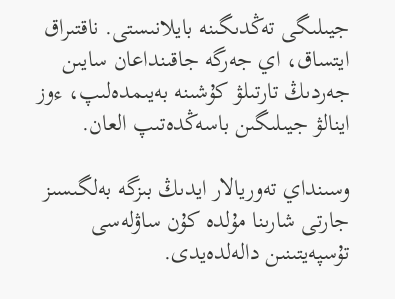جيىلىگى تەڭدىگىنە بايلانىستى. ناقتىراق ايتساق، اي جەرگە جاقىنداعان سايىن جەردىڭ تارتىلۋ كۇشىنە بەيىمدەلىپ، ءوز اينالۋ جيىلىگىن باسەڭدەتىپ العان.

وسىنداي تەوريالار ايدىڭ بىزگە بەلگىسىز جارتى شارىنا مۇلدە كۇن ساۋلەسى تۇسپەيتىنىن دالەلدەيدى.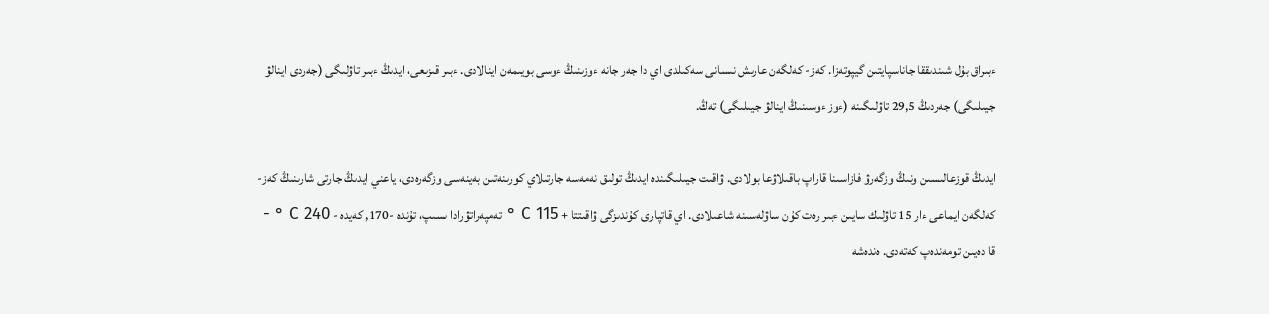ءبىراق بۇل شىندىققا جاناسپايتىن گيپوتەزا. كەز- كەلگەن عارىش نىسانى سەكىلدى اي دا جەر جانە ءوزىنىڭ ءوسى بويىمەن اينالادى. ءبىر قىزىعى، ايدىڭ ءبىر تاۋلىگى (جەردى اينالۋ جيىلىگى) جەردىڭ 29,5 تاۋلىگىنە (ءوز ءوسىنىڭ اينالۋ جيىلىگى) تەڭ.

ايدىڭ قوزعالىسىن ونىڭ وزگەرۋ فازاسىنا قاراپ باقىلاۋعا بولادى. ۋاقىت جيىلىگىندە ايدىڭ تولىق نەمەسە جارتىلاي كورىنەتىن بەينەسى وزگەرەدى، ياعني ايدىڭ جارتى شارىنىڭ كەز- كەلگەن ايماعى ءار 15 تاۋلىك سايىن ءبىر رەت كۇن ساۋلەسىنە شاعىلادى. اي قاتپارى كۇندىزگى ۋاقىتتا + C 115 ° تەمپەراتۋرادا ىسىپ، تۇندە -170, كەيدە - C 240 ° - قا دەيىن تومەندەپ كەتەدى. ەندەشە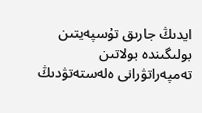ايدىڭ جارىق تۇسپەيتىن بولىگىندە بولاتىن تەمپەراتۋرانى ەلەستەتۋدىڭ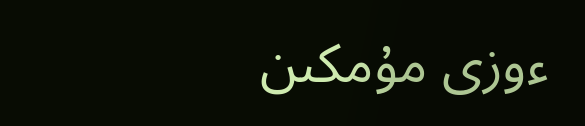ءوزى مۇمكىن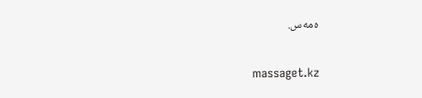ەمەس.

massaget.kz